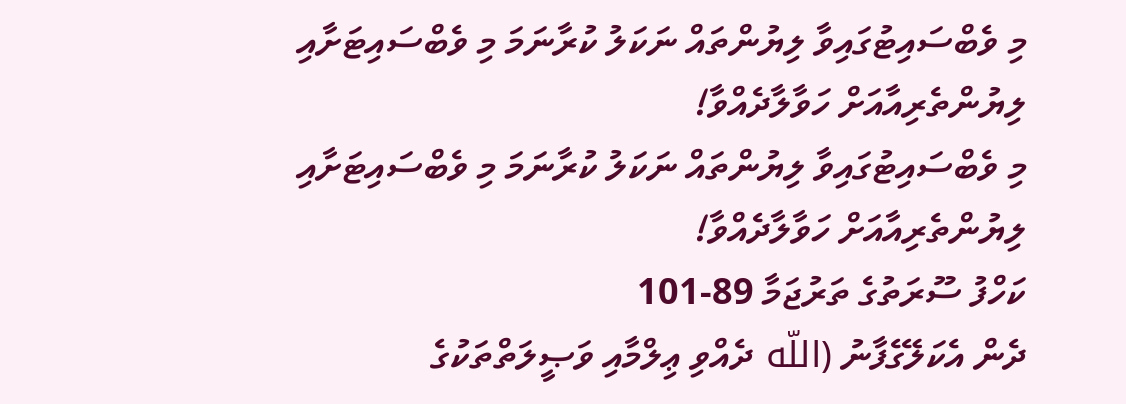މި ވެބްސައިޓުގައިވާ ލިޔުންތައް ނަކަލު ކުރާނަމަ މި ވެބްސައިޓަށާއި ލިޔުންތެރިއާއަށް ހަވާލާދެއްވާ!
މި ވެބްސައިޓުގައިވާ ލިޔުންތައް ނަކަލު ކުރާނަމަ މި ވެބްސައިޓަށާއި ލިޔުންތެރިއާއަށް ހަވާލާދެއްވާ!
ކަހްފު ސޫރަތުގެ ތަރުޖަމާ 89-101
ދެން އެކަލޭގެފާނު (اللّه ދެއްވި ޢިލްމާއި ވަޞީލަތްތަކުގެ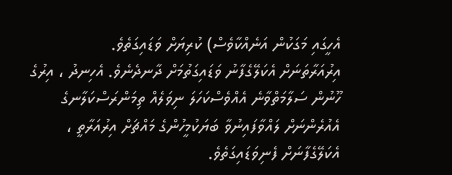އެހީގައި މަގަކުން އަނެއްކާވެސް) ކުރިޔަށް ވަޑައިގަތެވެ.
އިރުއަރާތަނަށް އެކަލޭގެފާނު ވަޑައިގަތުމަށް ދާނދެނެވެ. އެހިނދު ، އިރުގެ ހޫނުން ސަލާމަތްވާނެ އެއްވެސްކަހަލަ ނިވަލެއް ތިމަންރަސްކަލާނގެ އެއުރެންނަށް ލައްވާފައިނުވާ ބަޔަކުމީހުންގެ މައްޗަށް އިރުއަރާތީ ، އެކަލޭގެފާނަށް ފެނިވަޑައިގަތެވެ.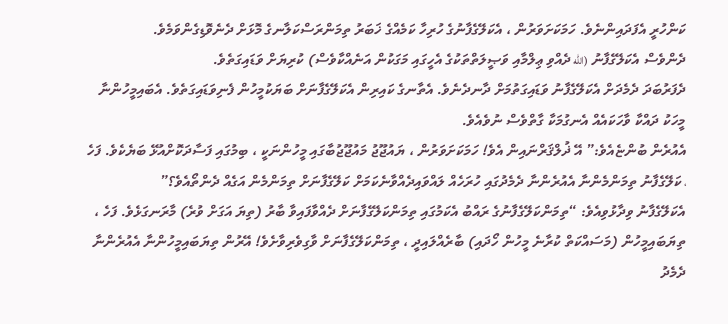ކަންހުރީ އެފަދައިންނެވެ. ހަމަކަށަވަރުން ، އެކަލޭގެފާނުގެ ހުރިހާ ކަމެއްގެ ޚަބަރު ތިމަންރަސްކަލާނގެ މޮޅަށް ދެނެވޮޑިގެންވަމެވެ.
ދެންވެސް އެކަލޭގެފާނު (اللّه ދެއްވި ޢިލްމާއި ވަޞީލަތްތަކުގެ އެހީގައި މަގަކުން އަނެއްކާވެސް) ކުރިޔަށް ވަޑައިގަތެވެ.
ދެފަރުބަދަ ދެމެދަށް އެކަލޭގެފާނު ވަޑައިގަތުމަށް ދާނދެނެވެ. އެތާނގެ ކައިރިން އެކަލޭގެފާނަށް ބަޔަކުމީހުން ފެނިވަޑައިގަތެވެ. އެބައިމީހުންނާ މީހަކު ދައްކާ ވާހަކައެއް އެނގުމަކާ ގާތްވެސް ނުވެއެވެ.
އެއުރެން ބުންޏެއެވެ:” އޭ ޛުލްޤަރްނައިން އެވެ! ހަމަކަށަވަރުން ، ޔައުޖޫޖު މައުޖޫޖުބާގައި މީހުންނަކީ ، ބިމުގައި ފަސާދަކޮށްއުޅޭ ބަޔެކެވެ. ފަހެ ، ކަލޭގެފާނު ތިމަންމެންނާ އެއުރެންނާ ދެމެދުގައި ހުރަހެއް ލައްވައިދެއްވާނެކަމަށް ކަލޭގެފާނަށް ތިމަންމެން އަގެއް ދެންތޯއެވެ؟”
އެކަލޭގެފާނު ވިދާޅުވިއެވެ: “ތިމަންކަލޭގެފާނުގެ ރައްބު އެކަމުގައި ތިމަންކަލޭގެފާނަށް ދެއްވާފައިވާ ބާރު (ތިޔަ އަގަށް ވުރެ) މާރަނގަޅެވެ. ފަހެ ، ތިޔަބައިމީހުން (މަސައްކަތް ކުރާނެ މީހުން ހޯދައި) ބާރެއްލައިދީ ، ތިމަންކަލޭގެފާނަށް ވާގިވެރިވާށެވެ! އޭރުން ތިޔަބައިމީހުންނާ އެއުރެންނާ ދެމެދު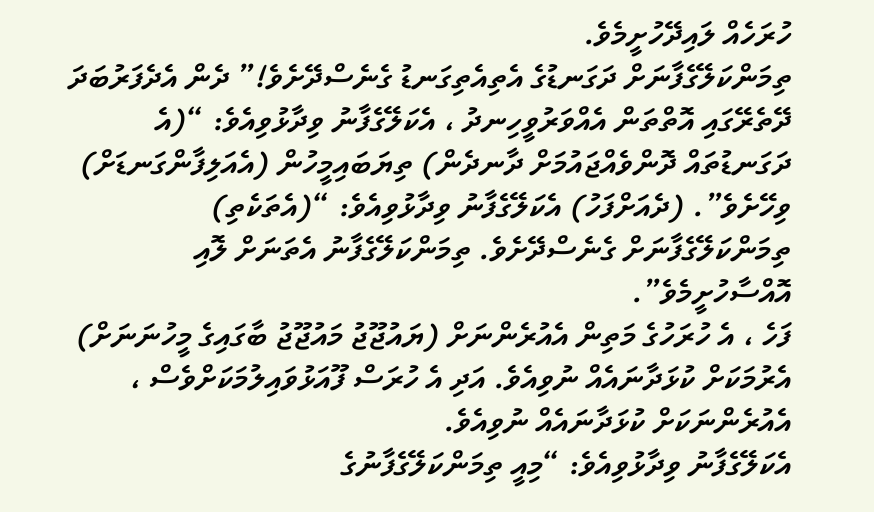ހުރަހެއް ލައިދޭހުށީމެވެ.
ތިމަންކަލޭގެފާނަށް ދަގަނޑުގެ އެތިއެތިގަނޑު ގެނެސްދޭށެވެ!” ދެން އެދެފަރުބަދަ ދޭތެރޭގައި އޮތްތަން އެއްވަރުވީހިނދު ، އެކަލޭގެފާނު ވިދާޅުވިއެވެ: “(އެ ދަގަނޑުތައް ދޮންވެއްޖައުމަށް ދާނދެން) ތިޔަބައިމީހުން (އެއަލިފާންގަނޑަށް) ވިހޭށެވެ”. (ދެއަށްފަހު) އެކަލޭގެފާނު ވިދާޅުވިއެވެ: “(އެތަކެތި) ތިމަންކަލޭގެފާނަށް ގެނެސްދޭށެވެ. ތިމަންކަލޭގެފާނު އެތަނަށް ލޮއި އޮއްސާހުށީމެވެ”.
ފަހެ ، އެ ހުރަހުގެ މަތިން އެއުރެންނަށް (ޔައުޖޫޖު މައުޖޫޖު ބާގައިގެ މީހުނަނަށް) އެރުމަކަށް ކުޅަދާނައެއް ނުވިއެވެ. އަދި އެ ހުރަސް ފޫއަޅުވައިލުމަކަށްވެސް ، އެއުރެންނަކަށް ކުޅަދާނައެއް ނުވިއެވެ.
އެކަލޭގެފާނު ވިދާޅުވިއެވެ: “މިއީ ތިމަންކަލޭގެފާނުގެ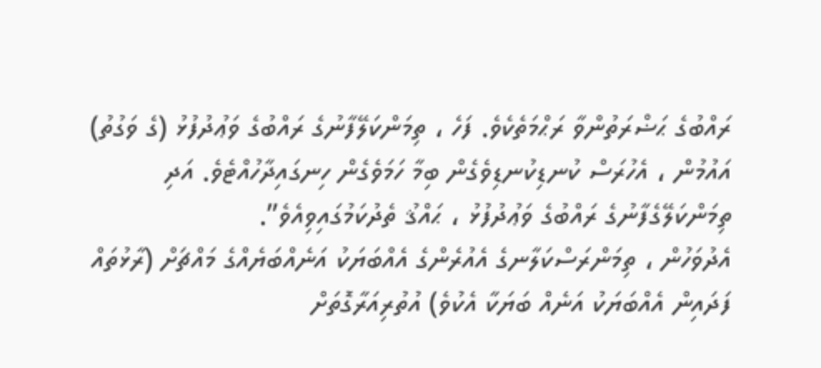ރައްބުގެ ޙަޟްރަތުންވާ ރަޙްމަތެކެވެ. ފަހެ ، ތިމަންކަލޭފާނުގެ ރައްބުގެ ވަޢުދުފުޅު (ގެ ވަގުތު) އައުމުން ، އެހުރަސް ކުނޑިކުނޑިވެގެން ބިމާ ހަމަވެގެން ހިނގައިދާހުއްޓެވެ. އަދި ތިމަންކަލޭގެފާނުގެ ރައްބުގެ ވަޢުދުފުޅު ، ޙައްޤު ތެދުކަމުގައިވިއެވެ”.
އެދުވަހުން ، ތިމަންރަސްކަލާނގެ އެއުރެންގެ އެއްބަޔަކު އަނެއްބަޔެއްގެ މައްޗަށް (ރާޅުތައް ފަދައިން އެއްބަޔަކު އަނެއް ބަޔަކާ އެކުވެ) އުތުރިއަރާގޮތަށް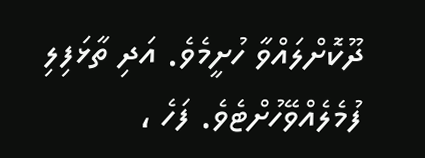ދޫކޮށްލައްވާ ހުށީމެވެ. އަދި ތާޅަފިލި ފުމެލެއްވޭހުށްޓެވެ. ފަހެ ،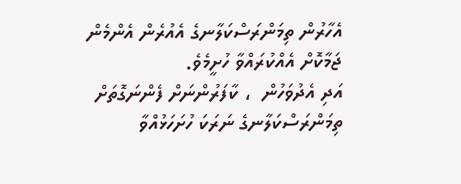އެހާރުން ތިމަންރަސްކަލާނގެ އެއުރެން އެންމެން ޖަމާކޮށް އެއްކުރައްވާ ހުށީމެވެ.
އަދި އެދުވަހުން  ، ކާފަރުންނަށް ފެންނަގޮތަށް ތިމަންރަސްކަލާނގެ ނަރަކަ ހުށަހަޅުއްވާ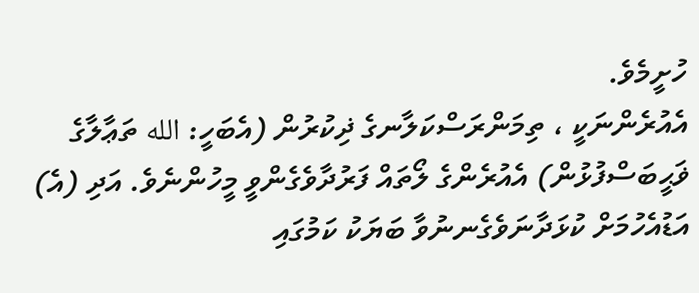ހުށީމެވެ.
އެއުރެންނަކީ ، ތިމަންރަސްކަލާނގެ ޛިކުރުން (އެބަހީ: الله ތަޢާލާގެ ޥަޙީބަސްފުޅުން) އެއުރެންގެ ލޯތައް ފަރުދާވެގެންވީ މީހުންނެވެ. އަދި (އެ) އަޑުއެހުމަށް ކުޅަދާނަވެގެނނުވާ ބަޔަކު ކަމުގައި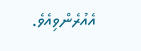އެއުރެންވިއެވެ.